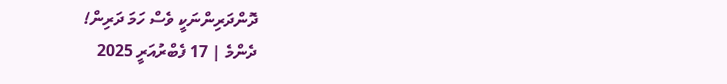ދޮންދަރިންނަކީ ވެސް ހަމަ ދަރިން!
ދެންމެ | 17 ފެބްރުއަރީ 2025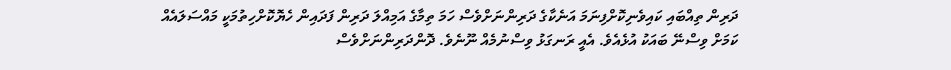ދަރިން ތިއްބައި ކައިވެނިކޮށްފިނަމަ އަނެކާގެ ދަރިންނަށްވެސް ހަމަ ތިމާގެ އަމިއްލަ ދަރިން ފަދައިން ހެޔޮކޮށްހިތުމަކީ މައްސަލައެއް ކަމަށް ވިސްނޭ ބައަކު އުޅެއެވެ. އެއީ ރަނގަޅު ވިސްނުމެއް ނޫނެވެ. ދޮންދަރިންނަށްވެސް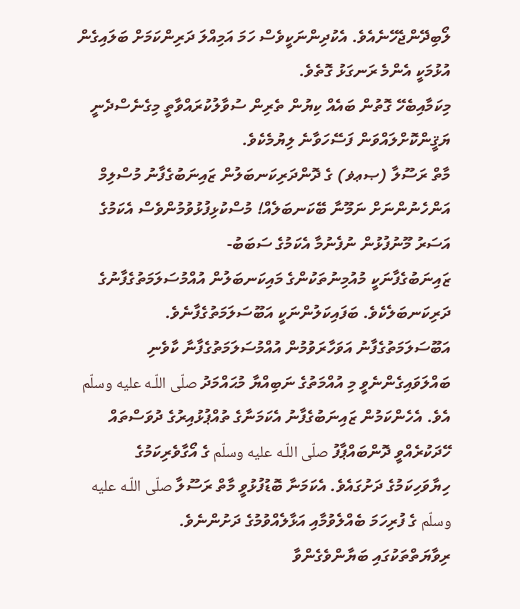ލޯބިދޭންޖެހޭނެއެވެ. އެކުދިންނަކީވެސް ހަމަ އަމިއްލަ ދަރިންކަމަށް ބަލައިގެން އުޅުމަކީ އެންމެ ރަނގަޅު ގޮތެވެ.
މިކަމާއިބެހޭ ގޮތުން ބައެއް ކިޔުން ތެރިން ސުވާލުކުރައްވާތީ މިގެނެސްދެނީ ޔަޤީންކޮށްލައްވަން ފަސޭހަވާނެ ލިޔުމެކެވެ.
މާތް ރަސޫލާ (ޞޢޥ) ގެ ދޮންދަރިކަނބަލުން ޒައިނަބުގެފާނު މުސްލިމް އަންހެނުންނަށް ނަމޫނާ ބޭކަނބަލެއް! މުސްކުޅިފުޅުވުމުންވެސް އެކަމުގެ އަސަރު މޫނުފުޅުން ނުފެނުމާ އެކަމުގެ ސަބަބު-
ޒައިނަބުގެފާނަކީ މުއުމިނުތަކުންގެ މައިކަނބަލުން އުއްމުސަލަމަތުގެފާނުގެ ދަރިކަނބަލެކެވެ. ބަފައިކަލުންނަކީ އަބޫސަލަމަތުގެފާނެވެ. އަބޫސަލަމަތުގެފާނު އަވަހާރަވުމުން އުއްމުސަލަމަތުގެފާނާ ކާވެނި ބައްލަވައިގެންނެވީ މި އުއްމަތުގެ ނަބިއްޔާ މުޙައްމަދު صلّى اللّـه عليه وسلّم އެވެ. އެހެންކަމުން ޒައިނަބުގެފާނު އެކަމަނާގެ ތުއްޕުޅުއިރުގެ ދުވަސްތައް ހޭދަކުރެއްވީ ދޮންބައްޕާފު صلّى اللّـه عليه وسلّم ގެ އޯގާވެރިކަމުގެ ހިޔާވަހިކަމުގެ ދަށުގައެވެ. އެކަމަނާ ބޮޑުފުޅުވީ މާތް ރަސޫލާ صلّى اللّـه عليه وسلّم ގެ ފުރިހަމަ ބެއްލެވުމާއި އަޅާލެއްވުމުގެ ދަށުންނެވެ.
ރިވާޔަތްތަކުގައި ބަޔާންވެގެންވާ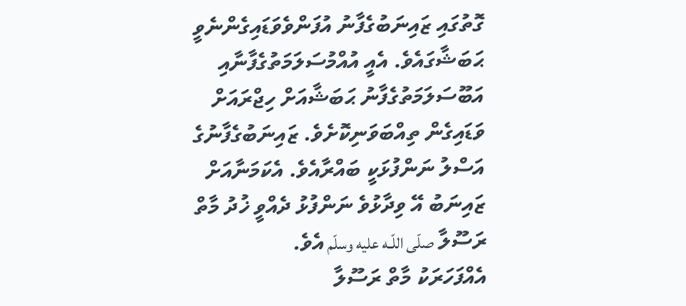ގޮތުގައި ޒައިނަބުގެފާނު އުފަންވެވަޑައިގެންނެވީ ޙަބަޝާގައެވެ. އެއީ އުއްމުސަލަމަތުގެފާނާއި އަބޫސަލަމަތުގެފާނު ޙަބަޝާއަށް ހިޖްރައަށް ވަޑައިގެން ތިއްބަވަނިކޮށެވެ. ޒައިނަބުގެފާނުގެ އަސްލު ނަންފުޅަކީ ބައްރާއެވެ. އެކަމަނާއަށް ޒައިނަބު އޭ ވިދާޅުވެ ނަންފުޅު ދެއްވީ ޚުދު މާތް ރަސޫލާ صلّى اللّـه عليه وسلّم އެވެ.
އެއްފަހަރަކު މާތް ރަސޫލާ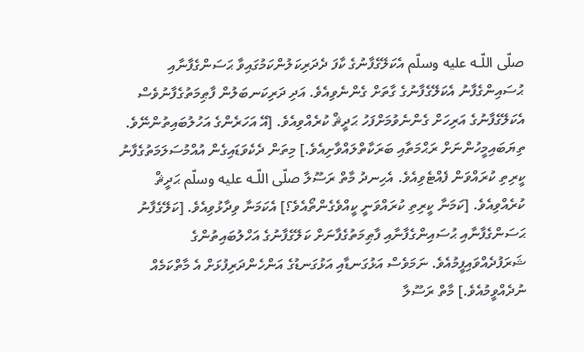صلّى اللّـه عليه وسلّم އެކަލޭގެފާނުގެ ކާފަ ދެދަރިކަލުންކަމުގައިވާ ޙަސަންގެފާނާއި ޙުސައިންގެފާނު އެކަލޭގެފާނުގެ ގާތަށް ގެންނެވިއެވެ. އަދި ދަރިކަނބަލުން ފާޠިމަތުގެފާނުވެސް އެކަލޭގެފާނުގެ އަރިހަށް ގެންނެވުމަށްފަހު ޙަދީޘް ކުރެއްވިއެވެ. [އޭ އަހަރެންގެ އަހުލުބައިތުންނޭވެ. ތިޔަބައިމީހުންނަށް ރަޙްމަތާއި ބަރަކާތްލައްވާށިއެވެ.] މިތަން ދެކެވަޑައިގެން އުއްމުސަލަމަތުގެފާނު ކީރިތި ކުރައްވަން ފެއްޓެވިއެވެ. އެހިނދު މާތް ރަސޫލާ صلّى اللّـه عليه وسلّم ޙަދީޘް ކުރެއްވިއެވެ. [ކަމަނާ ކީރިތި ކުރައްވަނީ ކީއްވެގެންތޯއެވެ؟] އެކަމަނާ ވިދާޅުވިއެވެ. [ކަލޭގެފާނު ޙަސަންގެފާނާއި ޙުސައިންގެފާނާއި ފާޠިމަތުގެފާނަށް ކަލޭގެފާނުގެ އަހްލުބައިތުންގެ ޝަރަފުދެއްވައިފީމުއެވެ. ނަމަވެސް އަޅުގަނޑާއި އަޅުގަނޑުގެ އަންހެންދަރިފުޅަށް އެ މާތްކަމެއް ނުދެއްވީމުއެވެ.] މާތް ރަސޫލާ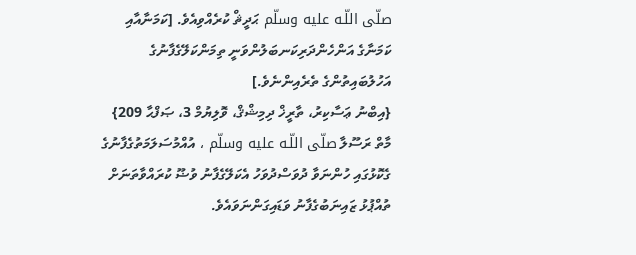صلّى اللّـه عليه وسلّم ޙަދީޘް ކުރެއްވިއެވެ. [ކަމަނާއާއި ކަމަނާގެ އަންހެންދަރިކަނބަލުންވަނީ ތިމަންކަލޭގެފާނުގެ އަހުލުބައިތުންގެ ތެރެއިންނެވެ.]
{އިބްނު ޢަސާކިރު، ތާރީޚް ދިމިޝްޤް، ވޮލިޔުމް 3، ޞަފްޙާ 209}
މާތް ރަސޫލާ صلّى اللّـه عليه وسلّم ، އުއްމުސަލަމަތުގެފާނުގެ ގެކޮޅުގައި ހުންނަވާ ދުވަސްދުވަހު އެކަލޭގެފާނު ވުޟޫ ކުރައްވާތަނަށް ތުއްޕުޅު ޒައިނަބުގެފާނު ވަޑައިގަންނަވައެވެ.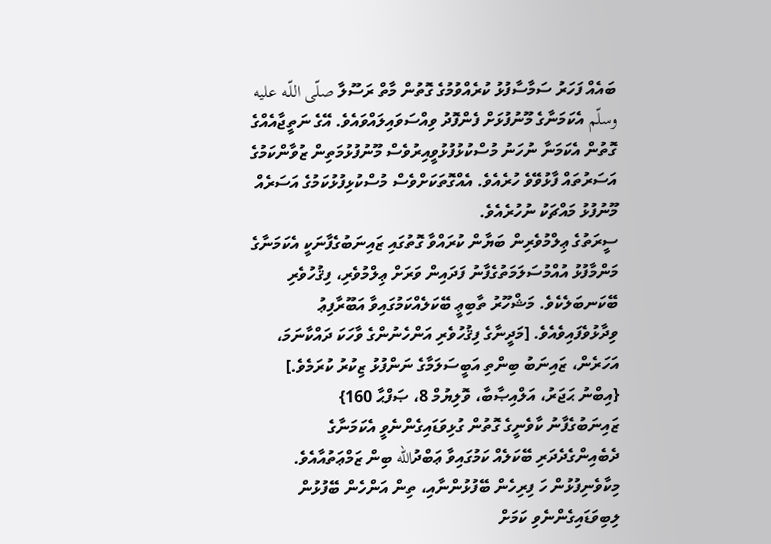ބައެއް ފަހަރު ސަމާސާފުޅު ކުރެއްވުމުގެ ގޮތުން މާތް ރަސޫލާ صلّى اللّـه عليه وسلّم އެކަމަނާގެ މޫނުފުޅަށް ފެންފޮދު ވިއްސަވައިލައްވައެވެ. އޭގެ ނަތީޖާއެއްގެ ގޮތުން އެކަމަނާ ނުހަނު މުސްކުޅުފުޅުވީއިރުވެސް މޫނުފުޅުމަތިން ޒުވާންކަމުގެ އަސަރުތައް ފާޅުވޭވެ ހުރެއެވެ. އެއްގޮތަކަށްވެސް މުސްކުޅިފުޅުކަމުގެ އަސަރެއް މޫނުފުޅު މައްޗަކު ނުހުރެއެވެ.
ސީރަތުގެ ޢިލްމުވެރިން ބަޔާން ކުރައްވާ ގޮތުގައި ޒައިނަބުގެފާނަކީ އެކަމަނާގެ މަންމާފުޅު އުއްމުސަލަމަތުގެފާނު ފަދައިން ވަރަށް ޢިލްމުވެރި، ފިޤުހުވެރި ބޭކަނބަލެކެވެ. މަޝްހޫރު ތާބިޢީ ބޭކަލެއްކަމުގައިވާ އަބޫރާފިޢު ވިދާޅުވެފައިވެއެވެ. [މަދީނާގެ ފިޤުހުވެރި އަންހެނުންގެ ވާހަކަ ދައްކާނަމަ، އަހަރެން، ޒައިނަބު ބިންތި އަބީސަލަމާގެ ނަންފުޅު ޒިކުރު ކުރަމެވެ.]
{އިބްނު ޙަޖަރު، އަލްއިޞާބާ، ވޮލިޔުމް 8، ޞަފްޙާ 160}
ޒައިނަބުގެފާނު ކާވެނީގެ ގޮތުން ގުޅިވަޑައިގެންނެވީ އެކަމަނާގެ ދެބެއިންގެދެދަރި ބޭކަލެއް ކަމުގައިވާ ޢަބްދުالله ބިން ޒަމްޢަތުއާއެވެ. މިކާވެނިފުޅުން ހަ ފިރިހެން ބޭފުޅުންނާއި، ތިން އަންހެން ބޭފުޅުން ލިބިވަޑައިގެންނެވި ކަމަށް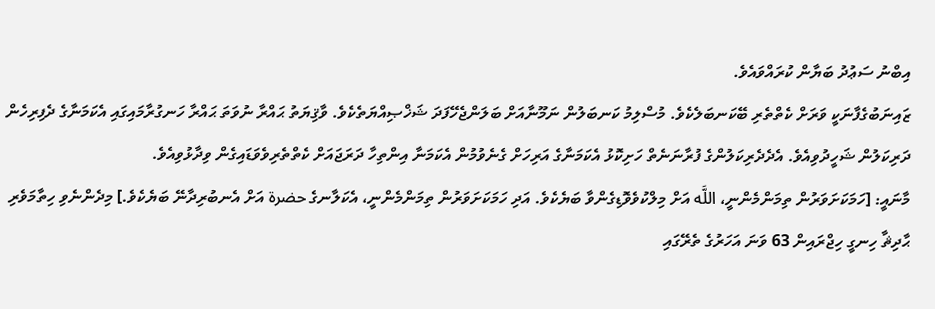އިބްނު ސަޢުދު ބަޔާން ކުރައްވައެވެ.
ޒައިނަބުގެފާނަކީ ވަރަށް ކެތްތެރި ބޭކަނބަލެކެވެ. މުސްލިމު ކަނބަލުން ނަމޫނާއަށް ބަލަންޖެހޭފަދަ ޝަޚްޞިއްޔަތެކެވެ. ވާޤިޔަތު ޙައްރާ ނުވަތަ ޙައްރާ ހަނގުރާމައިގައި އެކަމަނާގެ ދެފިރިހެން ދަރިކަލުން ޝަހީދުވިއެވެ. އެދެދެރިކަލުންގެ ފުރާނަނެތް ހަށިކޮޅު އެކަމަނާގެ އަރިހަށް ގެނެވުމުން އެކަމަނާ އިންތިހާ ދަރަޖައަށް ކެތްތެރިވެވަޑައިގެން ވިދާޅުވިއެވެ.
މާނައީ: [ހަމަކަށަވަރުން ތިމަންމެންނީ، اللَّه އަށް މިލްކުވެވޮޑިގެންވާ ބަޔެކެވެ. އަދި ހަމަކަށަވަރުން ތިމަންމެންނީ، އެކަލާނގެ حضرة އަށް އެނބުރިދާނޭ ބަޔެކެވެ.] މިދެންނެވި ހިތާމަވެރި ޙާދިޘާ ހިނގީ ހިޖްރައިން 63 ވަނަ އަހަރުގެ ތެރޭގައި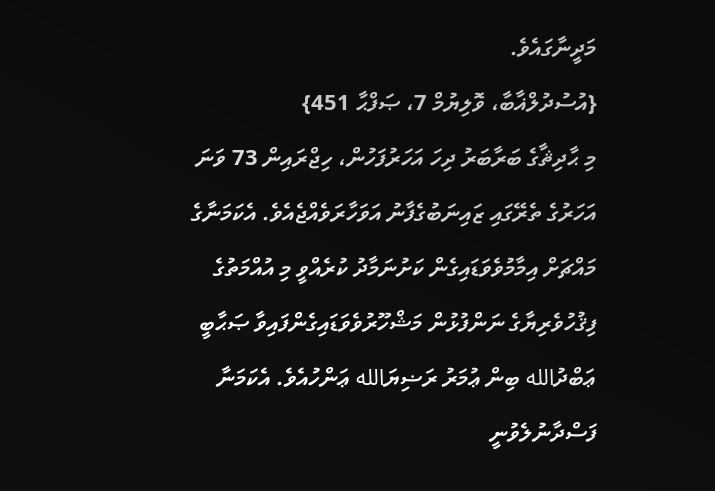މަދީނާގައެވެ.
{އުސުދުލްޣާބާ، ވޮލިޔުމް 7، ޞަފްޙާ 451}
މި ޙާދިޘާގެ ބަރާބަރު ދިހަ އަހަރުފަހުން، ހިޖްރައިން 73 ވަނަ އަހަރުގެ ތެރޭގައި ޒައިނަބުގެފާނު އަވަހާރަވެއްޖެއެވެ. އެކަމަނާގެ މައްޗަށް އިމާމުވެވަޑައިގެން ކަށުނަމާދު ކުރެއްވީ މި އުއްމަތުގެ ފިޤުހުވެރިޔާގެ ނަންފުޅުން މަޝްހޫރުވެވަޑައިގެންފައިވާ ޞަޙާބީ ޢަބްދުالله ބިން ޢުމަރު ރަޟިޔަالله ޢަންހުއެވެ. އެކަމަނާ ފަސްދާނުލެވުނީ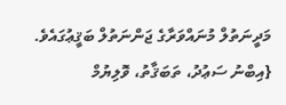މަދީނަތުލް މުނައްވަރާގެ ޖަންނަތުލް ބަޤީޢުގައެވެ.
{އިބްނު ސަޢުދު، ތަބަޤާތު، ވޮލިޔުމް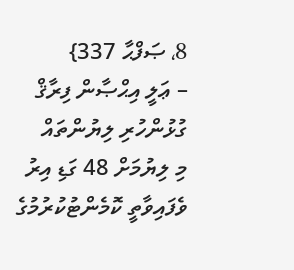8، ޞަފްޙާ 337}
– ޢަލީ އިޙްޞާން ފިރާޤް
ގުޅުންހުރި ލިޔުންތައް
މި ލިޔުމަށް 48 ގަޑި އިރު ވެފައިވާތީ ކޮމެންޓުކުރުމުގެ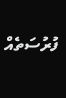ފުރުސަތެއް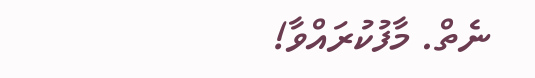ނެތް. މާފުކުރައްވާ!